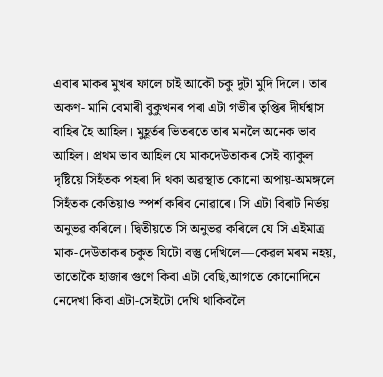এবাৰ মাকৰ মুখৰ ফালে চাই আকৌ চকু দুটা মুদি দিলে। তাৰ অকণ- মানি বেমাৰী বুকুখনৰ পৰা এটা গভীৰ তৃপ্তিৰ দীৰ্ঘশ্বাস বাহিৰ হৈ আহিল। মুহূৰ্তৰ ভিতৰতে তাৰ মনলৈ অনেক ভাব আহিল। প্ৰথম ভাব আহিল যে মাকদেউতাকৰ সেই ব্যাকুল দৃষ্টিয়ে সিহঁতক পহৰা দি থকা অৱস্থাত কোনো অপায়-অমঙ্গলে সিহঁতক কেতিয়াও স্পৰ্শ কৰিব নোৱাৰে। সি এটা বিৰাট নিৰ্ভয় অনুভৱ কৰিলে। দ্বিতীয়তে সি অনুভৱ কৰিলে যে সি এইমাত্ৰ মাক-দেউতাকৰ চকুত যিটো বস্তু দেখিলে—কেৱল মৰম নহয়, তাতোকৈ হাজাৰ গুণে কিবা এটা বেছি,আগতে কোনোদিনে নেদেখা কিবা এটা-সেইটো দেখি থাকিবলৈ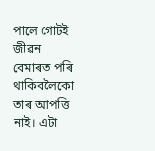পালে গোটই জীৱন বেমাৰত পৰি থাকিবলৈকো তাৰ আপত্তি নাই। এটা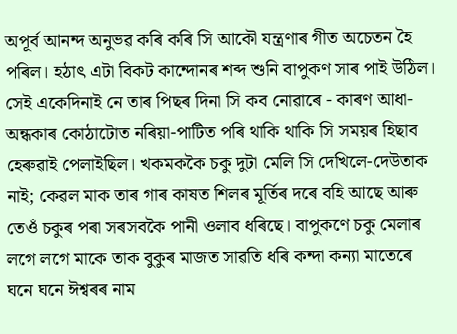অপূৰ্ব আনন্দ অনুভৱ কৰি কৰি সি আকৌ যন্ত্ৰণাৰ গীত অচেতন হৈ পৰিল। হঠাৎ এটা বিকট কান্দোনৰ শব্দ শুনি বাপুকণ সাৰ পাই উঠিল। সেই একেদিনাই নে তাৰ পিছৰ দিনা সি কব নোৱাৰে - কাৰণ আধা- অন্ধকাৰ কোঠাটোত নৰিয়া-পাটিত পৰি থাকি থাকি সি সময়ৰ হিছাব হেৰুৱাই পেলাইছিল। খকমককৈ চকু দুটা মেলি সি দেখিলে-দেউতাক নাই; কেৱল মাক তাৰ গাৰ কাষত শিলৰ মূৰ্তিৰ দৰে বহি আছে আৰু তেওঁ চকুৰ পৰা সৰসবকৈ পানী ওলাব ধৰিছে। বাপুকণে চকু মেলাৰ লগে লগে মাকে তাক বুকুৰ মাজত সাৱতি ধৰি কন্দা কন্যা মাতেৰে ঘনে ঘনে ঈশ্বৰৰ নাম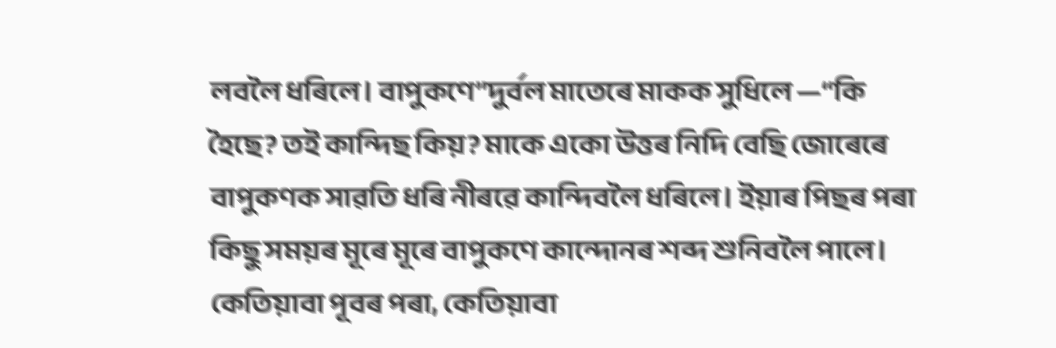লবলৈ ধৰিলে। বাপুকণে”দুৰ্বল মাতেৰে মাকক সুধিলে —“কি হৈছে? তই কান্দিছ কিয়? মাকে একো উত্তৰ নিদি বেছি জোৰেৰে বাপুকণক সাৱতি ধৰি নীৰৱে কান্দিবলৈ ধৰিলে। ইয়াৰ পিছৰ পৰা কিছু সময়ৰ মূৰে মূৰে বাপুকণে কান্দোনৰ শব্দ শুনিবলৈ পালে। কেতিয়াবা পূবৰ পৰা, কেতিয়াবা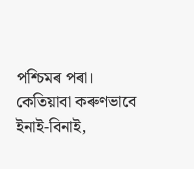পশ্চিমৰ পৰা। কেতিয়াবা কৰুণভাবে ইনাই-বিনাই,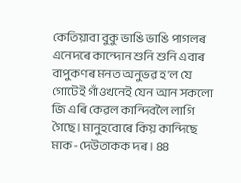কেতিয়াবা বুকু ভাঙি ভাঙি পাগলৰ এনেদৰে কান্দোন শুনি শুনি এবাৰ বাপুকণৰ মনত অনুভৱ হ'ল যে গোটেই গাঁওখনেই যেন আন সকলো জি এৰি কেৱল কান্দিবলৈ লাগি গৈছে। মানুহবোৰে কিয় কান্দিছে মাক-দেউতাকক দৰ। 88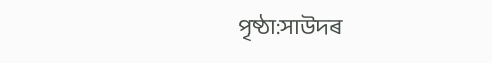পৃষ্ঠা:সাউদৰ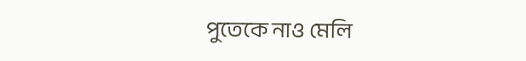পুতেকে নাও মেলি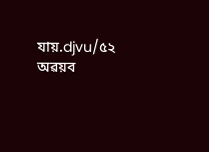যায়.djvu/৫২
অৱয়ব